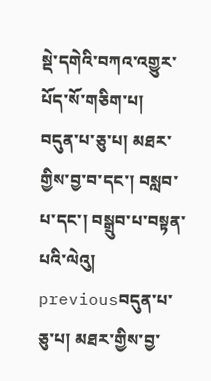སྡེ་དགེའི་བཀའ་འགྱུར་པོད་སོ་གཅིག་པ།
བདུན་པ་ཅུ་པ། མཐར་གྱིས་བྱ་བ་དང་། བསླབ་པ་དང་། བསྒྲུབ་པ་བསྟན་པའི་ལེའུ།
previousབདུན་པ་ཅུ་པ། མཐར་གྱིས་བྱ་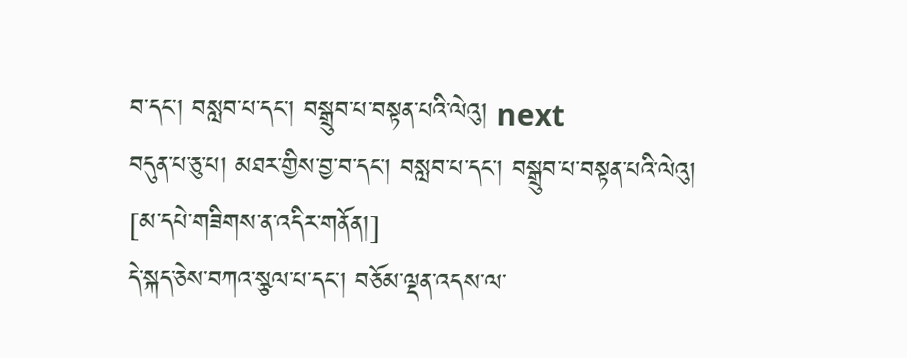བ་དང་། བསླབ་པ་དང་། བསྒྲུབ་པ་བསྟན་པའི་ལེའུ། next
བདུན་པ་ཅུ་པ། མཐར་གྱིས་བྱ་བ་དང་། བསླབ་པ་དང་། བསྒྲུབ་པ་བསྟན་པའི་ལེའུ།
[མ་དཔེ་གཟིགས་ན་འདིར་གནོན།]
དེ་སྐད་ཅེས་བཀའ་སྩལ་པ་དང་། བཅོམ་ལྡན་འདས་ལ་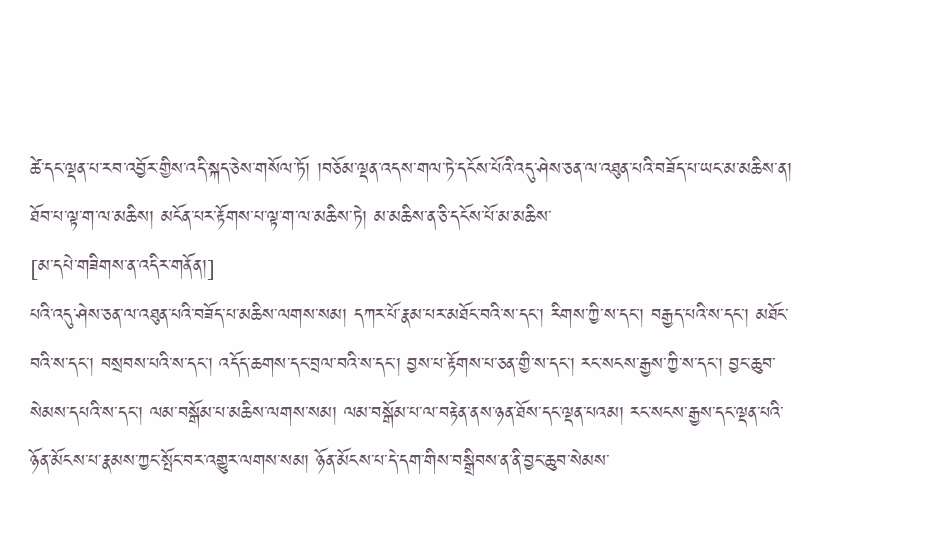ཚེ་དང་ལྡན་པ་རབ་འབྱོར་གྱིས་འདི་སྐད་ཅེས་གསོལ་ཏོ། །བཅོམ་ལྡན་འདས་གལ་ཏེ་དངོས་པོའི་འདུ་ཤེས་ཅན་ལ་འཐུན་པའི་བཟོད་པ་ཡང་མ་མཆིས་ན། ཐོབ་པ་ལྟ་ག་ལ་མཆིས། མངོན་པར་རྟོགས་པ་ལྟ་ག་ལ་མཆིས་ཏེ། མ་མཆིས་ན་ཅི་དངོས་པོ་མ་མཆིས་
[མ་དཔེ་གཟིགས་ན་འདིར་གནོན།]
པའི་འདུ་ཤེས་ཅན་ལ་འཐུན་པའི་བཟོད་པ་མཆིས་ལགས་སམ། དཀར་པོ་རྣམ་པར་མཐོང་བའི་ས་དང་། རིགས་ཀྱི་ས་དང་། བརྒྱད་པའི་ས་དང་། མཐོང་བའི་ས་དང་། བསྲབས་པའི་ས་དང་། འདོད་ཆགས་དང་བྲལ་བའི་ས་དང་། བྱས་པ་རྟོགས་པ་ཅན་གྱི་ས་དང་། རང་སངས་རྒྱས་ཀྱི་ས་དང་། བྱང་ཆུབ་སེམས་དཔའི་ས་དང་། ལམ་བསྒོམ་པ་མཆིས་ལགས་སམ། ལམ་བསྒོམ་པ་ལ་བརྟེན་ནས་ཉན་ཐོས་དང་ལྡན་པའམ། རང་སངས་རྒྱས་དང་ལྡན་པའི་ཉོན་མོངས་པ་རྣམས་ཀྱང་སྤོང་བར་འགྱུར་ལགས་སམ། ཉོན་མོངས་པ་དེ་དག་གིས་བསྒྲིབས་ན་ནི་བྱང་ཆུབ་སེམས་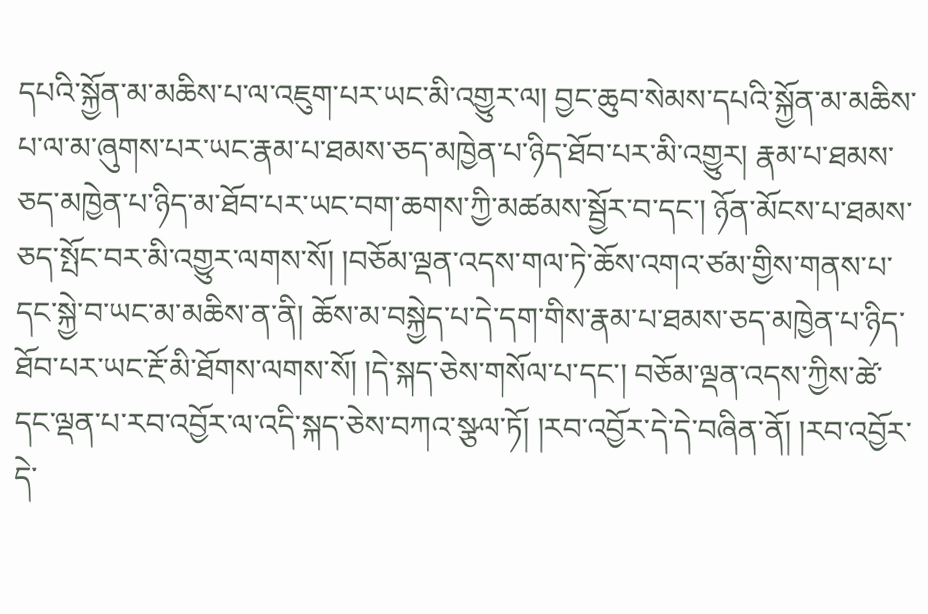དཔའི་སྐྱོན་མ་མཆིས་པ་ལ་འཇུག་པར་ཡང་མི་འགྱུར་ལ། བྱང་ཆུབ་སེམས་དཔའི་སྐྱོན་མ་མཆིས་པ་ལ་མ་ཞུགས་པར་ཡང་རྣམ་པ་ཐམས་ཅད་མཁྱེན་པ་ཉིད་ཐོབ་པར་མི་འགྱུར། རྣམ་པ་ཐམས་ཅད་མཁྱེན་པ་ཉིད་མ་ཐོབ་པར་ཡང་བག་ཆགས་ཀྱི་མཚམས་སྦྱོར་བ་དང་། ཉོན་མོངས་པ་ཐམས་ཅད་སྤོང་བར་མི་འགྱུར་ལགས་སོ། །བཅོམ་ལྡན་འདས་གལ་ཏེ་ཆོས་འགའ་ཙམ་གྱིས་གནས་པ་དང་སྐྱེ་བ་ཡང་མ་མཆིས་ན་ནི། ཆོས་མ་བསྐྱེད་པ་དེ་དག་གིས་རྣམ་པ་ཐམས་ཅད་མཁྱེན་པ་ཉིད་ཐོབ་པར་ཡང་རྔོ་མི་ཐོགས་ལགས་སོ། །དེ་སྐད་ཅེས་གསོལ་པ་དང་། བཅོམ་ལྡན་འདས་ཀྱིས་ཚེ་དང་ལྡན་པ་རབ་འབྱོར་ལ་འདི་སྐད་ཅེས་བཀའ་སྩལ་ཏོ། །རབ་འབྱོར་དེ་དེ་བཞིན་ནོ། །རབ་འབྱོར་དེ་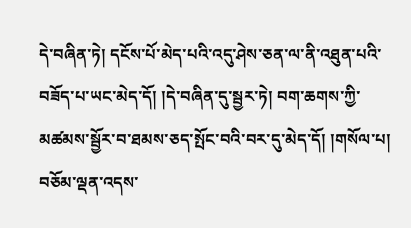དེ་བཞིན་ཏེ། དངོས་པོ་མེད་པའི་འདུ་ཤེས་ཅན་ལ་ནི་འཐུན་པའི་བཟོད་པ་ཡང་མེད་དོ། །དེ་བཞིན་དུ་སྦྱར་ཏེ། བག་ཆགས་ཀྱི་མཚམས་སྦྱོར་བ་ཐམས་ཅད་སྤོང་བའི་བར་དུ་མེད་དོ། །གསོལ་པ། བཅོམ་ལྡན་འདས་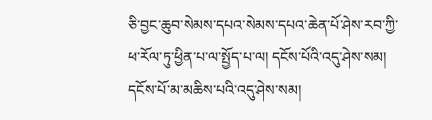ཅི་བྱང་ཆུབ་སེམས་དཔའ་སེམས་དཔའ་ཆེན་པོ་ཤེས་རབ་ཀྱི་ཕ་རོལ་ཏུ་ཕྱིན་པ་ལ་སྤྱོད་པ་ལ། དངོས་པོའི་འདུ་ཤེས་སམ། དངོས་པོ་མ་མཆིས་པའི་འདུ་ཤེས་སམ།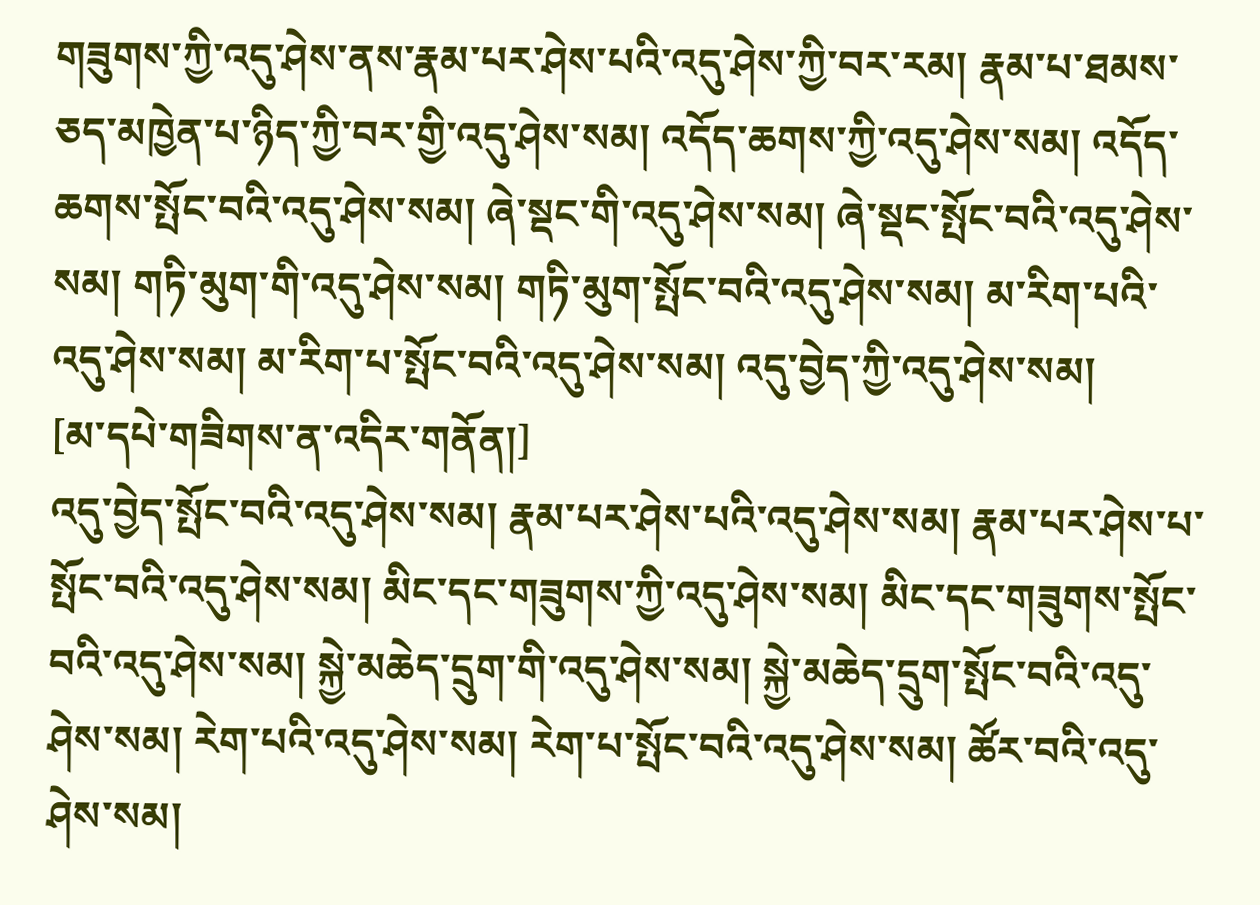གཟུགས་ཀྱི་འདུ་ཤེས་ནས་རྣམ་པར་ཤེས་པའི་འདུ་ཤེས་ཀྱི་བར་རམ། རྣམ་པ་ཐམས་ཅད་མཁྱེན་པ་ཉིད་ཀྱི་བར་གྱི་འདུ་ཤེས་སམ། འདོད་ཆགས་ཀྱི་འདུ་ཤེས་སམ། འདོད་ཆགས་སྤོང་བའི་འདུ་ཤེས་སམ། ཞེ་སྡང་གི་འདུ་ཤེས་སམ། ཞེ་སྡང་སྤོང་བའི་འདུ་ཤེས་སམ། གཏི་མུག་གི་འདུ་ཤེས་སམ། གཏི་མུག་སྤོང་བའི་འདུ་ཤེས་སམ། མ་རིག་པའི་འདུ་ཤེས་སམ། མ་རིག་པ་སྤོང་བའི་འདུ་ཤེས་སམ། འདུ་བྱེད་ཀྱི་འདུ་ཤེས་སམ།
[མ་དཔེ་གཟིགས་ན་འདིར་གནོན།]
འདུ་བྱེད་སྤོང་བའི་འདུ་ཤེས་སམ། རྣམ་པར་ཤེས་པའི་འདུ་ཤེས་སམ། རྣམ་པར་ཤེས་པ་སྤོང་བའི་འདུ་ཤེས་སམ། མིང་དང་གཟུགས་ཀྱི་འདུ་ཤེས་སམ། མིང་དང་གཟུགས་སྤོང་བའི་འདུ་ཤེས་སམ། སྐྱེ་མཆེད་དྲུག་གི་འདུ་ཤེས་སམ། སྐྱེ་མཆེད་དྲུག་སྤོང་བའི་འདུ་ཤེས་སམ། རེག་པའི་འདུ་ཤེས་སམ། རེག་པ་སྤོང་བའི་འདུ་ཤེས་སམ། ཚོར་བའི་འདུ་ཤེས་སམ།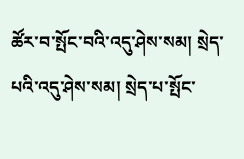ཚོར་བ་སྤོང་བའི་འདུ་ཤེས་སམ། སྲེད་པའི་འདུ་ཤེས་སམ། སྲེད་པ་སྤོང་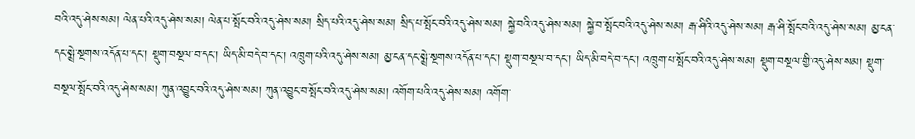བའི་འདུ་ཤེས་སམ། ལེན་པའི་འདུ་ཤེས་སམ། ལེན་པ་སྤོང་བའི་འདུ་ཤེས་སམ། སྲིད་པའི་འདུ་ཤེས་སམ། སྲིད་པ་སྤོང་བའི་འདུ་ཤེས་སམ། སྐྱེ་བའི་འདུ་ཤེས་སམ། སྐྱེ་བ་སྤོང་བའི་འདུ་ཤེས་སམ། རྒ་ཤིའི་འདུ་ཤེས་སམ། རྒ་ཤི་སྤོང་བའི་འདུ་ཤེས་སམ། མྱ་ངན་དང་སྨྲེ་སྔགས་འདོན་པ་དང་། སྡུག་བསྔལ་བ་དང་། ཡིད་མི་བདེ་བ་དང་། འཁྲུག་པའི་འདུ་ཤེས་སམ། མྱ་ངན་དང་སྨྲེ་སྔགས་འདོན་པ་དང་། སྡུག་བསྔལ་བ་དང་། ཡིད་མི་བདེ་བ་དང་། འཁྲུག་པ་སྤོང་བའི་འདུ་ཤེས་སམ། སྡུག་བསྔལ་གྱི་འདུ་ཤེས་སམ། སྡུག་བསྔལ་སྤོང་བའི་འདུ་ཤེས་སམ། ཀུན་འབྱུང་བའི་འདུ་ཤེས་སམ། ཀུན་འབྱུང་བ་སྤོང་བའི་འདུ་ཤེས་སམ། འགོག་པའི་འདུ་ཤེས་སམ། འགོག་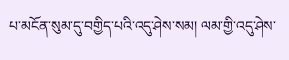པ་མངོན་སུམ་དུ་བགྱིད་པའི་འདུ་ཤེས་སམ། ལམ་གྱི་འདུ་ཤེས་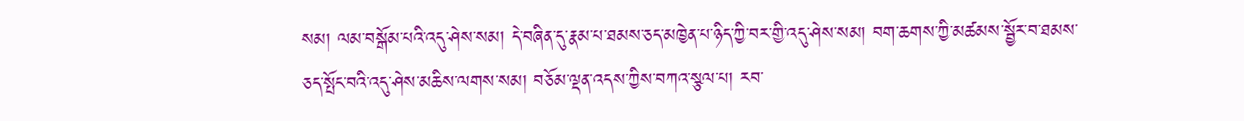སམ། ལམ་བསྒོམ་པའི་འདུ་ཤེས་སམ། དེ་བཞིན་དུ་རྣམ་པ་ཐམས་ཅད་མཁྱེན་པ་ཉིད་ཀྱི་བར་གྱི་འདུ་ཤེས་སམ། བག་ཆགས་ཀྱི་མཚམས་སྦྱོར་བ་ཐམས་ཅད་སྤོང་བའི་འདུ་ཤེས་མཆིས་ལགས་སམ། བཅོམ་ལྡན་འདས་ཀྱིས་བཀའ་སྩལ་པ། རབ་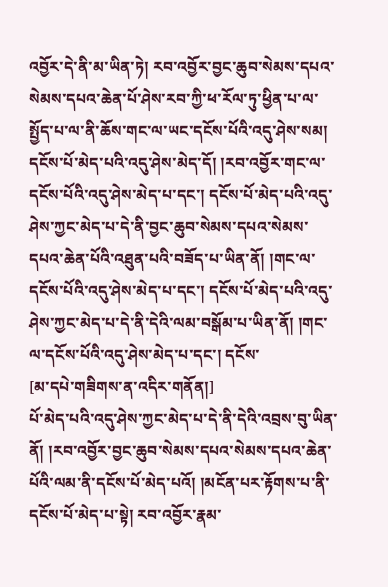འབྱོར་དེ་ནི་མ་ཡིན་ཏེ། རབ་འབྱོར་བྱང་ཆུབ་སེམས་དཔའ་སེམས་དཔའ་ཆེན་པོ་ཤེས་རབ་ཀྱི་ཕ་རོལ་ཏུ་ཕྱིན་པ་ལ་སྤྱོད་པ་ལ་ནི་ཆོས་གང་ལ་ཡང་དངོས་པོའི་འདུ་ཤེས་སམ། དངོས་པོ་མེད་པའི་འདུ་ཤེས་མེད་དོ། །རབ་འབྱོར་གང་ལ་དངོས་པོའི་འདུ་ཤེས་མེད་པ་དང་། དངོས་པོ་མེད་པའི་འདུ་ཤེས་ཀྱང་མེད་པ་དེ་ནི་བྱང་ཆུབ་སེམས་དཔའ་སེམས་དཔའ་ཆེན་པོའི་འཐུན་པའི་བཟོད་པ་ཡིན་ནོ། །གང་ལ་དངོས་པོའི་འདུ་ཤེས་མེད་པ་དང་། དངོས་པོ་མེད་པའི་འདུ་ཤེས་ཀྱང་མེད་པ་དེ་ནི་དེའི་ལམ་བསྒོམ་པ་ཡིན་ནོ། །གང་ལ་དངོས་པོའི་འདུ་ཤེས་མེད་པ་དང་། དངོས་
[མ་དཔེ་གཟིགས་ན་འདིར་གནོན།]
པོ་མེད་པའི་འདུ་ཤེས་ཀྱང་མེད་པ་དེ་ནི་དེའི་འབྲས་བུ་ཡིན་ནོ། །རབ་འབྱོར་བྱང་ཆུབ་སེམས་དཔའ་སེམས་དཔའ་ཆེན་པོའི་ལམ་ནི་དངོས་པོ་མེད་པའོ། །མངོན་པར་རྟོགས་པ་ནི་དངོས་པོ་མེད་པ་སྟེ། རབ་འབྱོར་རྣམ་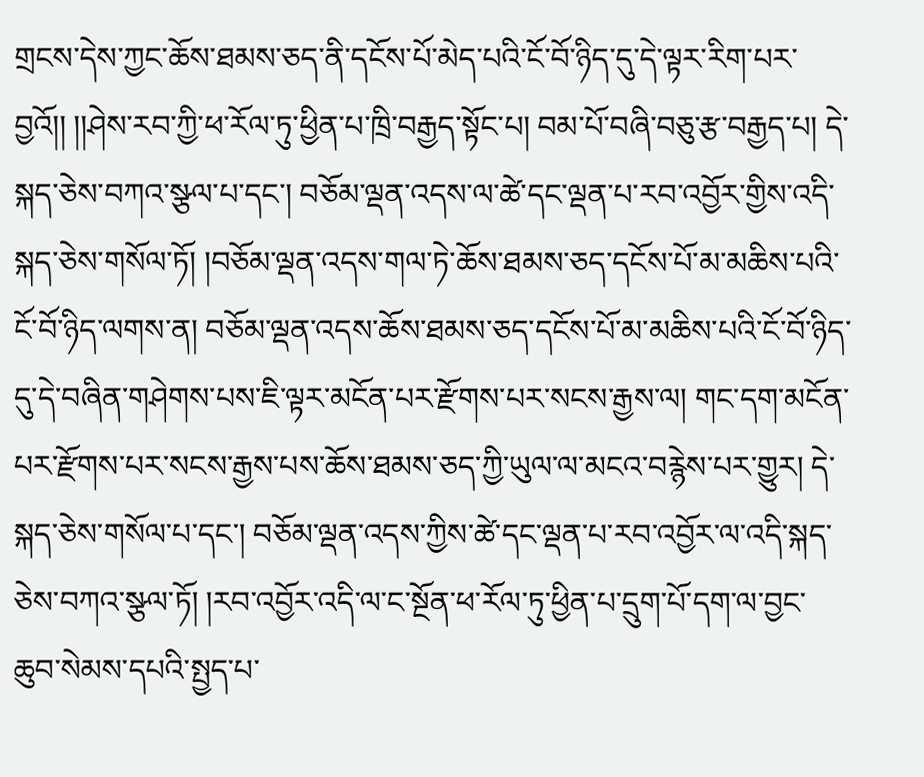གྲངས་དེས་ཀྱང་ཆོས་ཐམས་ཅད་ནི་དངོས་པོ་མེད་པའི་ངོ་བོ་ཉིད་དུ་དེ་ལྟར་རིག་པར་བྱའོ།། །།ཤེས་རབ་ཀྱི་ཕ་རོལ་ཏུ་ཕྱིན་པ་ཁྲི་བརྒྱད་སྟོང་པ། བམ་པོ་བཞི་བཅུ་རྩ་བརྒྱད་པ། དེ་སྐད་ཅེས་བཀའ་སྩལ་པ་དང་། བཅོམ་ལྡན་འདས་ལ་ཚེ་དང་ལྡན་པ་རབ་འབྱོར་གྱིས་འདི་སྐད་ཅེས་གསོལ་ཏོ། །བཅོམ་ལྡན་འདས་གལ་ཏེ་ཆོས་ཐམས་ཅད་དངོས་པོ་མ་མཆིས་པའི་ངོ་བོ་ཉིད་ལགས་ན། བཅོམ་ལྡན་འདས་ཆོས་ཐམས་ཅད་དངོས་པོ་མ་མཆིས་པའི་ངོ་བོ་ཉིད་དུ་དེ་བཞིན་གཤེགས་པས་ཇི་ལྟར་མངོན་པར་རྫོགས་པར་སངས་རྒྱས་ལ། གང་དག་མངོན་པར་རྫོགས་པར་སངས་རྒྱས་པས་ཆོས་ཐམས་ཅད་ཀྱི་ཡུལ་ལ་མངའ་བརྙེས་པར་གྱུར། དེ་སྐད་ཅེས་གསོལ་པ་དང་། བཅོམ་ལྡན་འདས་ཀྱིས་ཚེ་དང་ལྡན་པ་རབ་འབྱོར་ལ་འདི་སྐད་ཅེས་བཀའ་སྩལ་ཏོ། །རབ་འབྱོར་འདི་ལ་ང་སྔོན་ཕ་རོལ་ཏུ་ཕྱིན་པ་དྲུག་པོ་དག་ལ་བྱང་ཆུབ་སེམས་དཔའི་སྤྱད་པ་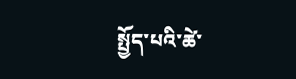སྤྱོད་པའི་ཚེ་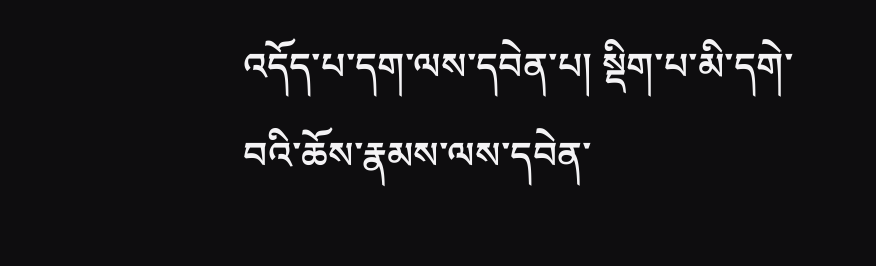འདོད་པ་དག་ལས་དབེན་པ། སྡིག་པ་མི་དགེ་བའི་ཆོས་རྣམས་ལས་དབེན་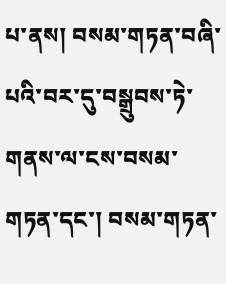པ་ནས། བསམ་གཏན་བཞི་པའི་བར་དུ་བསྒྲུབས་ཏེ་གནས་ལ་ངས་བསམ་གཏན་དང་། བསམ་གཏན་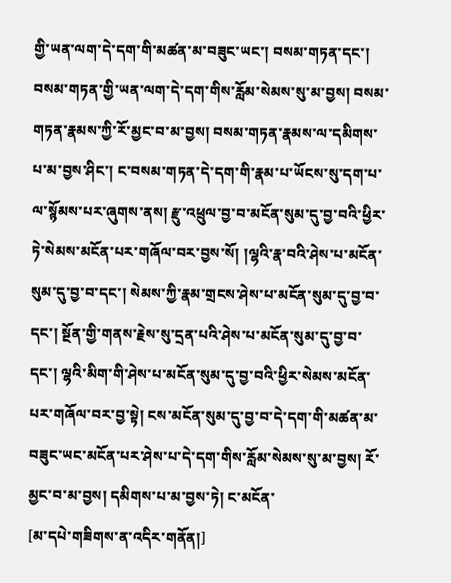གྱི་ཡན་ལག་དེ་དག་གི་མཚན་མ་བཟུང་ཡང་། བསམ་གཏན་དང་། བསམ་གཏན་གྱི་ཡན་ལག་དེ་དག་གིས་རློམ་སེམས་སུ་མ་བྱས། བསམ་གཏན་རྣམས་ཀྱི་རོ་མྱང་བ་མ་བྱས། བསམ་གཏན་རྣམས་ལ་དམིགས་པ་མ་བྱས་ཤིང་། ང་བསམ་གཏན་དེ་དག་གི་རྣམ་པ་ཡོངས་སུ་དག་པ་ལ་སྙོམས་པར་ཞུགས་ནས། རྫུ་འཕྲུལ་བྱ་བ་མངོན་སུམ་དུ་བྱ་བའི་ཕྱིར་ཏེ་སེམས་མངོན་པར་གཞོལ་བར་བྱས་སོ། །ལྷའི་རྣ་བའི་ཤེས་པ་མངོན་སུམ་དུ་བྱ་བ་དང་། སེམས་ཀྱི་རྣམ་གྲངས་ཤེས་པ་མངོན་སུམ་དུ་བྱ་བ་དང་། སྔོན་གྱི་གནས་རྗེས་སུ་དྲན་པའི་ཤེས་པ་མངོན་སུམ་དུ་བྱ་བ་དང་། ལྷའི་མིག་གི་ཤེས་པ་མངོན་སུམ་དུ་བྱ་བའི་ཕྱིར་སེམས་མངོན་པར་གཞོལ་བར་བྱ་སྟེ། ངས་མངོན་སུམ་དུ་བྱ་བ་དེ་དག་གི་མཚན་མ་བཟུང་ཡང་མངོན་པར་ཤེས་པ་དེ་དག་གིས་རློམ་སེམས་སུ་མ་བྱས། རོ་མྱང་བ་མ་བྱས། དམིགས་པ་མ་བྱས་ཏེ། ང་མངོན་
[མ་དཔེ་གཟིགས་ན་འདིར་གནོན།]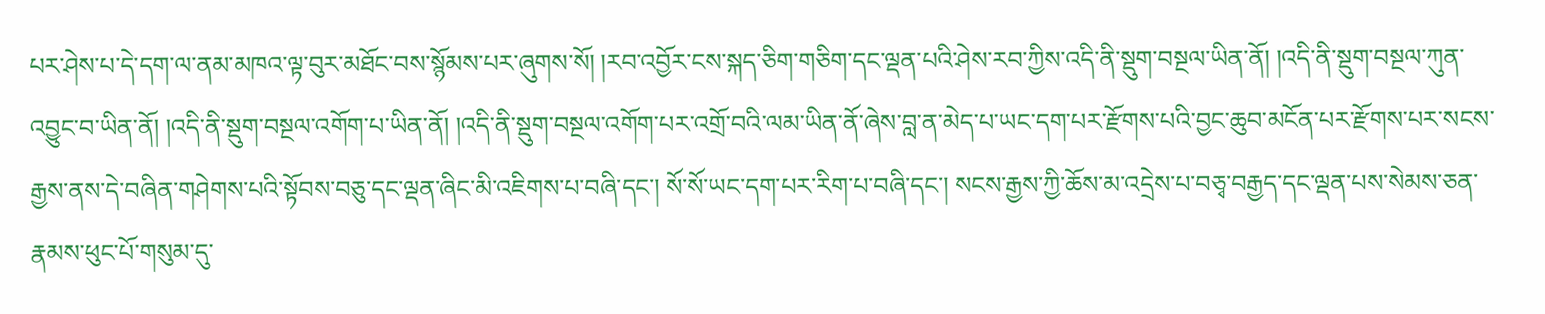པར་ཤེས་པ་དེ་དག་ལ་ནམ་མཁའ་ལྟ་བུར་མཐོང་བས་སྙོམས་པར་ཞུགས་སོ། །རབ་འབྱོར་ངས་སྐད་ཅིག་གཅིག་དང་ལྡན་པའི་ཤེས་རབ་ཀྱིས་འདི་ནི་སྡུག་བསྔལ་ཡིན་ནོ། །འདི་ནི་སྡུག་བསྔལ་ཀུན་འབྱུང་བ་ཡིན་ནོ། །འདི་ནི་སྡུག་བསྔལ་འགོག་པ་ཡིན་ནོ། །འདི་ནི་སྡུག་བསྔལ་འགོག་པར་འགྲོ་བའི་ལམ་ཡིན་ནོ་ཞེས་བླ་ན་མེད་པ་ཡང་དག་པར་རྫོགས་པའི་བྱང་ཆུབ་མངོན་པར་རྫོགས་པར་སངས་རྒྱས་ནས་དེ་བཞིན་གཤེགས་པའི་སྟོབས་བཅུ་དང་ལྡན་ཞིང་མི་འཇིགས་པ་བཞི་དང་། སོ་སོ་ཡང་དག་པར་རིག་པ་བཞི་དང་། སངས་རྒྱས་ཀྱི་ཆོས་མ་འདྲེས་པ་བཅྭ་བརྒྱད་དང་ལྡན་པས་སེམས་ཅན་རྣམས་ཕུང་པོ་གསུམ་དུ་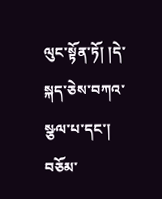ལུང་སྟོན་ཏོ། །དེ་སྐད་ཅེས་བཀའ་སྩལ་པ་དང་། བཅོམ་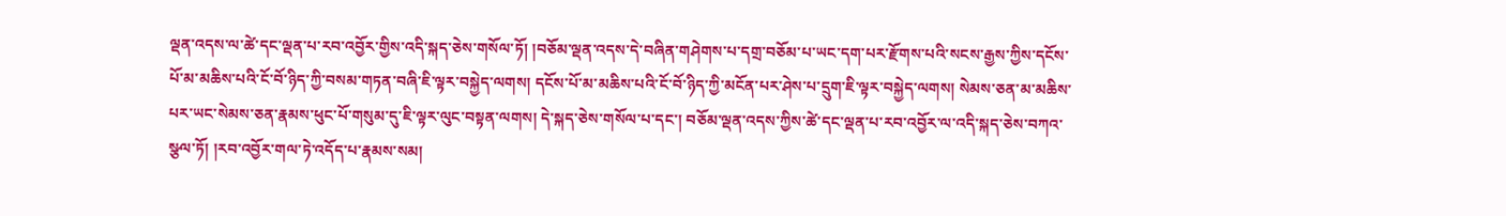ལྡན་འདས་ལ་ཚེ་དང་ལྡན་པ་རབ་འབྱོར་གྱིས་འདི་སྐད་ཅེས་གསོལ་ཏོ། །བཅོམ་ལྡན་འདས་དེ་བཞིན་གཤེགས་པ་དགྲ་བཅོམ་པ་ཡང་དག་པར་རྫོགས་པའི་སངས་རྒྱས་ཀྱིས་དངོས་པོ་མ་མཆིས་པའི་ངོ་བོ་ཉིད་ཀྱི་བསམ་གཏན་བཞི་ཇི་ལྟར་བསྐྱེད་ལགས། དངོས་པོ་མ་མཆིས་པའི་ངོ་བོ་ཉིད་ཀྱི་མངོན་པར་ཤེས་པ་དྲུག་ཇི་ལྟར་བསྐྱེད་ལགས། སེམས་ཅན་མ་མཆིས་པར་ཡང་སེམས་ཅན་རྣམས་ཕུང་པོ་གསུམ་དུ་ཇི་ལྟར་ལུང་བསྟན་ལགས། དེ་སྐད་ཅེས་གསོལ་པ་དང་། བཅོམ་ལྡན་འདས་ཀྱིས་ཚེ་དང་ལྡན་པ་རབ་འབྱོར་ལ་འདི་སྐད་ཅེས་བཀའ་སྩལ་ཏོ། །རབ་འབྱོར་གལ་ཏེ་འདོད་པ་རྣམས་སམ།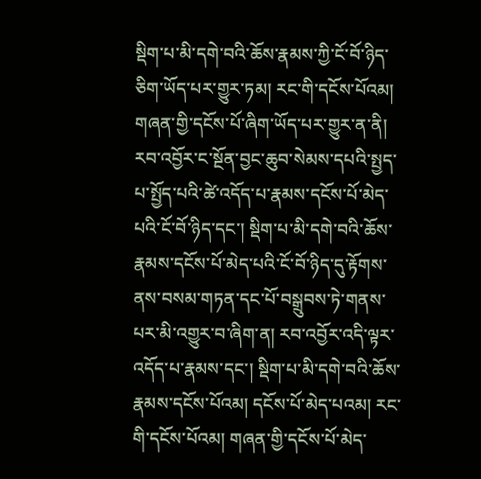སྡིག་པ་མི་དགེ་བའི་ཆོས་རྣམས་ཀྱི་ངོ་བོ་ཉིད་ཅིག་ཡོད་པར་གྱུར་ཏམ། རང་གི་དངོས་པོའམ། གཞན་གྱི་དངོས་པོ་ཞིག་ཡོད་པར་གྱུར་ན་ནི། རབ་འབྱོར་ང་སྔོན་བྱང་ཆུབ་སེམས་དཔའི་སྤྱད་པ་སྤྱོད་པའི་ཚེ་འདོད་པ་རྣམས་དངོས་པོ་མེད་པའི་ངོ་བོ་ཉིད་དང་། སྡིག་པ་མི་དགེ་བའི་ཆོས་རྣམས་དངོས་པོ་མེད་པའི་ངོ་བོ་ཉིད་དུ་རྟོགས་ནས་བསམ་གཏན་དང་པོ་བསྒྲུབས་ཏེ་གནས་པར་མི་འགྱུར་བ་ཞིག་ན། རབ་འབྱོར་འདི་ལྟར་འདོད་པ་རྣམས་དང་། སྡིག་པ་མི་དགེ་བའི་ཆོས་རྣམས་དངོས་པོའམ། དངོས་པོ་མེད་པའམ། རང་གི་དངོས་པོའམ། གཞན་གྱི་དངོས་པོ་མེད་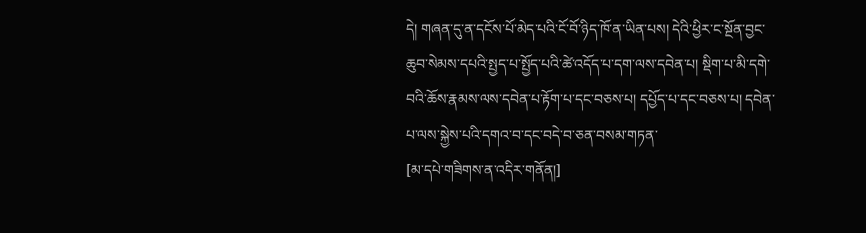དེ། གཞན་དུ་ན་དངོས་པོ་མེད་པའི་ངོ་བོ་ཉིད་ཁོ་ན་ཡིན་པས། དེའི་ཕྱིར་ང་སྔོན་བྱང་ཆུབ་སེམས་དཔའི་སྤྱད་པ་སྤྱོད་པའི་ཚེ་འདོད་པ་དག་ལས་དབེན་པ། སྡིག་པ་མི་དགེ་བའི་ཆོས་རྣམས་ལས་དབེན་པ་རྟོག་པ་དང་བཅས་པ། དཔྱོད་པ་དང་བཅས་པ། དབེན་པ་ལས་སྐྱེས་པའི་དགའ་བ་དང་བདེ་བ་ཅན་བསམ་གཏན་
[མ་དཔེ་གཟིགས་ན་འདིར་གནོན།]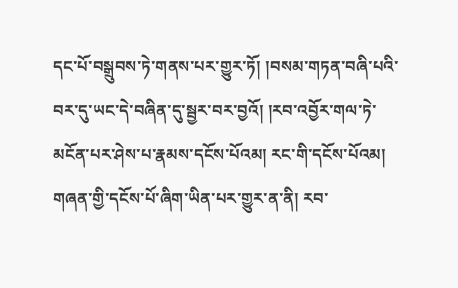དང་པོ་བསྒྲུབས་ཏེ་གནས་པར་གྱུར་ཏོ། །བསམ་གཏན་བཞི་པའི་བར་དུ་ཡང་དེ་བཞིན་དུ་སྦྱར་བར་བྱའོ། །རབ་འབྱོར་གལ་ཏེ་མངོན་པར་ཤེས་པ་རྣམས་དངོས་པོའམ། རང་གི་དངོས་པོའམ། གཞན་གྱི་དངོས་པོ་ཞིག་ཡིན་པར་གྱུར་ན་ནི། རབ་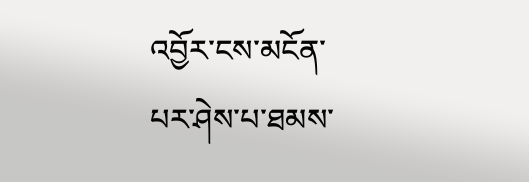འབྱོར་ངས་མངོན་པར་ཤེས་པ་ཐམས་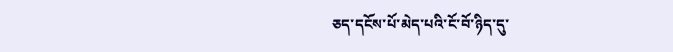ཅད་དངོས་པོ་མེད་པའི་ངོ་བོ་ཉིད་དུ་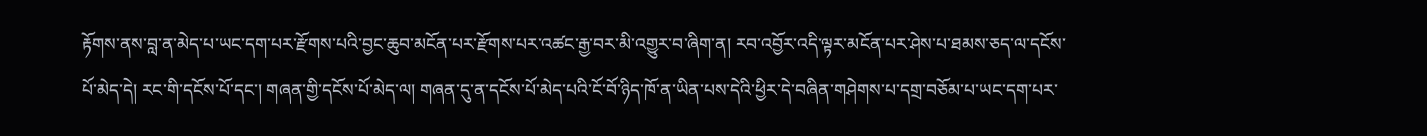རྟོགས་ནས་བླ་ན་མེད་པ་ཡང་དག་པར་རྫོགས་པའི་བྱང་ཆུབ་མངོན་པར་རྫོགས་པར་འཚང་རྒྱ་བར་མི་འགྱུར་བ་ཞིག་ན། རབ་འབྱོར་འདི་ལྟར་མངོན་པར་ཤེས་པ་ཐམས་ཅད་ལ་དངོས་པོ་མེད་དེ། རང་གི་དངོས་པོ་དང་། གཞན་གྱི་དངོས་པོ་མེད་ལ། གཞན་དུ་ན་དངོས་པོ་མེད་པའི་ངོ་བོ་ཉིད་ཁོ་ན་ཡིན་པས་དེའི་ཕྱིར་དེ་བཞིན་གཤེགས་པ་དགྲ་བཅོམ་པ་ཡང་དག་པར་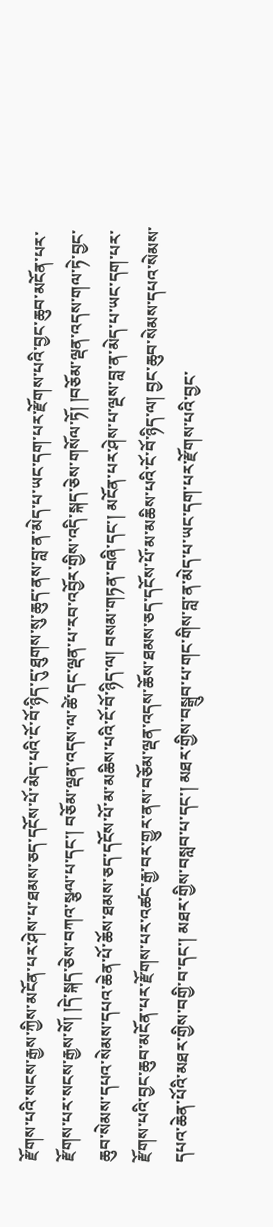རྫོགས་པའི་སངས་རྒྱས་ཀྱིས་མངོན་པར་ཤེས་པ་ཐམས་ཅད་དངོས་པོ་མེད་པའི་ངོ་བོ་ཉིད་དུ་ཐུགས་སུ་ཆུད་ནས་བླ་ན་མེད་པ་ཡང་དག་པར་རྫོགས་པའི་བྱང་ཆུབ་མངོན་པར་རྫོགས་པར་སངས་རྒྱས་སོ། །དེ་སྐད་ཅེས་བཀའ་སྩལ་པ་དང་། བཅོམ་ལྡན་འདས་ལ་ཚེ་དང་ལྡན་པ་རབ་འབྱོར་གྱིས་འདི་སྐད་ཅེས་གསོལ་ཏོ། །བཅོམ་ལྡན་འདས་གལ་ཏེ་བྱང་ཆུབ་སེམས་དཔའ་སེམས་དཔའ་ཆེན་པོ་ཆོས་ཐམས་ཅད་དངོས་པོ་མ་མཆིས་པའི་ངོ་བོ་ཉིད་ལ། བསམ་གཏན་བཞི་དང་། མངོན་པར་ཤེས་པ་ལྔས་བླ་ན་མེད་པ་ཡང་དག་པར་རྫོགས་པའི་བྱང་ཆུབ་མངོན་པར་རྫོགས་པར་འཚང་རྒྱ་བར་གྱུར་ནས་བཅོམ་ལྡན་འདས་ཆོས་ཐམས་ཅད་དངོས་པོ་མ་མཆིས་པའི་ངོ་བོ་ཉིད་ལ། བྱང་ཆུབ་སེམས་དཔའ་སེམས་དཔའ་ཆེན་པོའི་མཐར་གྱིས་བགྱི་བ་དང་། མཐར་གྱིས་བསླབ་པ་དང་། མཐར་གྱིས་བསྒྲུབ་པ་གང་གིས་བླ་ན་མེད་པ་ཡང་དག་པར་རྫོགས་པའི་བྱང་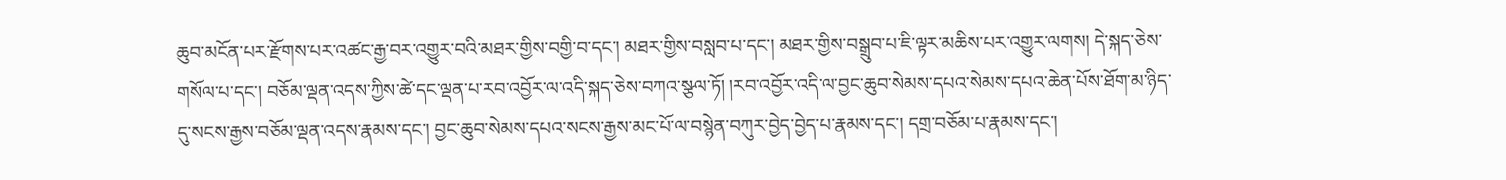ཆུབ་མངོན་པར་རྫོགས་པར་འཚང་རྒྱ་བར་འགྱུར་བའི་མཐར་གྱིས་བགྱི་བ་དང་། མཐར་གྱིས་བསླབ་པ་དང་། མཐར་གྱིས་བསྒྲུབ་པ་ཇི་ལྟར་མཆིས་པར་འགྱུར་ལགས། དེ་སྐད་ཅེས་གསོལ་པ་དང་། བཅོམ་ལྡན་འདས་ཀྱིས་ཚེ་དང་ལྡན་པ་རབ་འབྱོར་ལ་འདི་སྐད་ཅེས་བཀའ་སྩལ་ཏོ། །རབ་འབྱོར་འདི་ལ་བྱང་ཆུབ་སེམས་དཔའ་སེམས་དཔའ་ཆེན་པོས་ཐོག་མ་ཉིད་དུ་སངས་རྒྱས་བཅོམ་ལྡན་འདས་རྣམས་དང་། བྱང་ཆུབ་སེམས་དཔའ་སངས་རྒྱས་མང་པོ་ལ་བསྙེན་བཀུར་བྱེད་བྱེད་པ་རྣམས་དང་། དགྲ་བཅོམ་པ་རྣམས་དང་།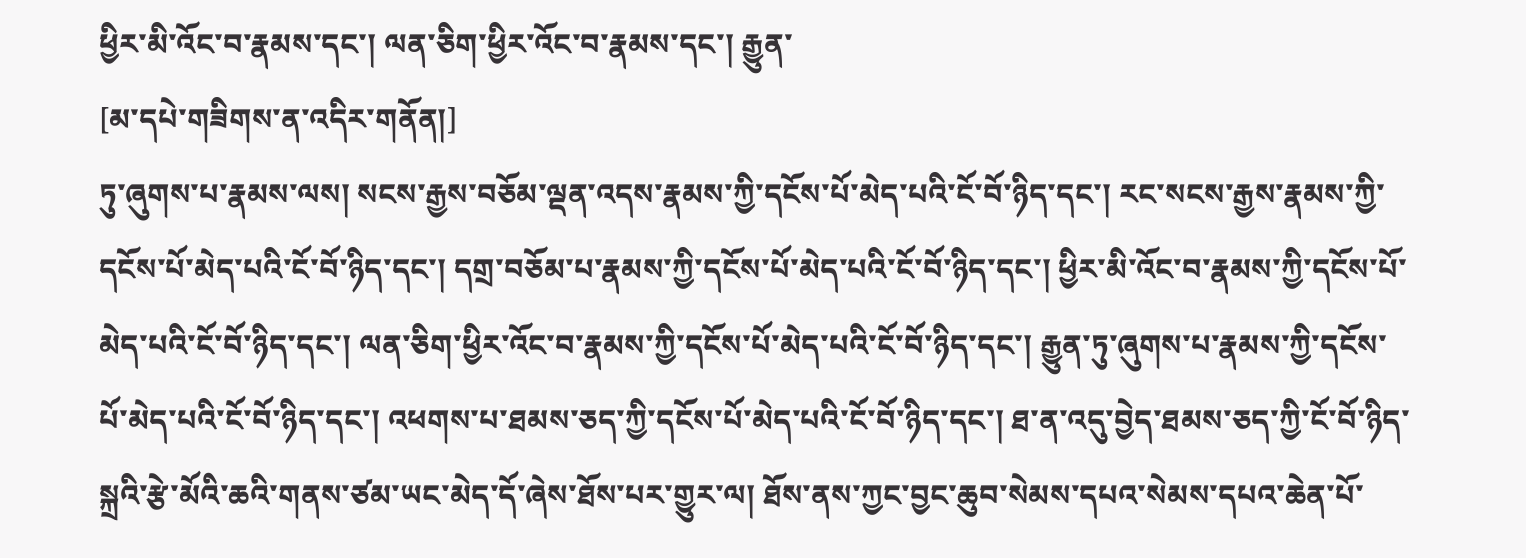ཕྱིར་མི་འོང་བ་རྣམས་དང་། ལན་ཅིག་ཕྱིར་འོང་བ་རྣམས་དང་། རྒྱུན་
[མ་དཔེ་གཟིགས་ན་འདིར་གནོན།]
ཏུ་ཞུགས་པ་རྣམས་ལས། སངས་རྒྱས་བཅོམ་ལྡན་འདས་རྣམས་ཀྱི་དངོས་པོ་མེད་པའི་ངོ་བོ་ཉིད་དང་། རང་སངས་རྒྱས་རྣམས་ཀྱི་དངོས་པོ་མེད་པའི་ངོ་བོ་ཉིད་དང་། དགྲ་བཅོམ་པ་རྣམས་ཀྱི་དངོས་པོ་མེད་པའི་ངོ་བོ་ཉིད་དང་། ཕྱིར་མི་འོང་བ་རྣམས་ཀྱི་དངོས་པོ་མེད་པའི་ངོ་བོ་ཉིད་དང་། ལན་ཅིག་ཕྱིར་འོང་བ་རྣམས་ཀྱི་དངོས་པོ་མེད་པའི་ངོ་བོ་ཉིད་དང་། རྒྱུན་ཏུ་ཞུགས་པ་རྣམས་ཀྱི་དངོས་པོ་མེད་པའི་ངོ་བོ་ཉིད་དང་། འཕགས་པ་ཐམས་ཅད་ཀྱི་དངོས་པོ་མེད་པའི་ངོ་བོ་ཉིད་དང་། ཐ་ན་འདུ་བྱེད་ཐམས་ཅད་ཀྱི་ངོ་བོ་ཉིད་སྐྲའི་རྩེ་མོའི་ཆའི་གནས་ཙམ་ཡང་མེད་དོ་ཞེས་ཐོས་པར་གྱུར་ལ། ཐོས་ནས་ཀྱང་བྱང་ཆུབ་སེམས་དཔའ་སེམས་དཔའ་ཆེན་པོ་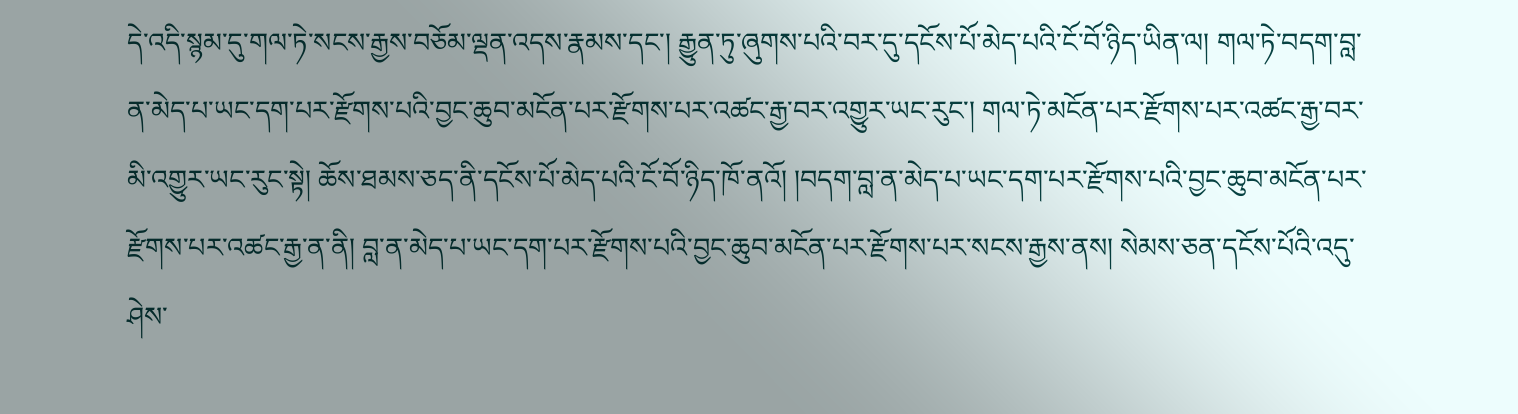དེ་འདི་སྙམ་དུ་གལ་ཏེ་སངས་རྒྱས་བཅོམ་ལྡན་འདས་རྣམས་དང་། རྒྱུན་ཏུ་ཞུགས་པའི་བར་དུ་དངོས་པོ་མེད་པའི་ངོ་བོ་ཉིད་ཡིན་ལ། གལ་ཏེ་བདག་བླ་ན་མེད་པ་ཡང་དག་པར་རྫོགས་པའི་བྱང་ཆུབ་མངོན་པར་རྫོགས་པར་འཚང་རྒྱ་བར་འགྱུར་ཡང་རུང་། གལ་ཏེ་མངོན་པར་རྫོགས་པར་འཚང་རྒྱ་བར་མི་འགྱུར་ཡང་རུང་སྟེ། ཆོས་ཐམས་ཅད་ནི་དངོས་པོ་མེད་པའི་ངོ་བོ་ཉིད་ཁོ་ནའོ། །བདག་བླ་ན་མེད་པ་ཡང་དག་པར་རྫོགས་པའི་བྱང་ཆུབ་མངོན་པར་རྫོགས་པར་འཚང་རྒྱ་ན་ནི། བླ་ན་མེད་པ་ཡང་དག་པར་རྫོགས་པའི་བྱང་ཆུབ་མངོན་པར་རྫོགས་པར་སངས་རྒྱས་ནས། སེམས་ཅན་དངོས་པོའི་འདུ་ཤེས་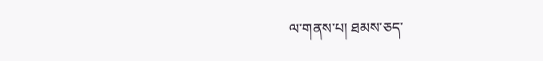ལ་གནས་པ། ཐམས་ཅད་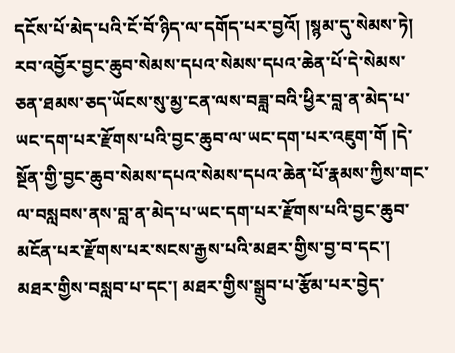དངོས་པོ་མེད་པའི་ངོ་བོ་ཉིད་ལ་དགོད་པར་བྱའོ། །སྙམ་དུ་སེམས་ཏེ། རབ་འབྱོར་བྱང་ཆུབ་སེམས་དཔའ་སེམས་དཔའ་ཆེན་པོ་དེ་སེམས་ཅན་ཐམས་ཅད་ཡོངས་སུ་མྱ་ངན་ལས་བཟླ་བའི་ཕྱིར་བླ་ན་མེད་པ་ཡང་དག་པར་རྫོགས་པའི་བྱང་ཆུབ་ལ་ཡང་དག་པར་འཇུག་གོ །དེ་སྔོན་གྱི་བྱང་ཆུབ་སེམས་དཔའ་སེམས་དཔའ་ཆེན་པོ་རྣམས་ཀྱིས་གང་ལ་བསླབས་ནས་བླ་ན་མེད་པ་ཡང་དག་པར་རྫོགས་པའི་བྱང་ཆུབ་མངོན་པར་རྫོགས་པར་སངས་རྒྱས་པའི་མཐར་གྱིས་བྱ་བ་དང་། མཐར་གྱིས་བསླབ་པ་དང་། མཐར་གྱིས་སྒྲུབ་པ་རྩོམ་པར་བྱེད་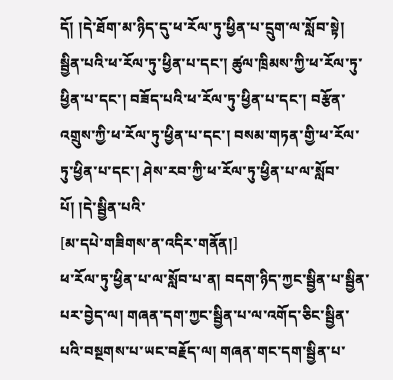དོ། །དེ་ཐོག་མ་ཉིད་དུ་ཕ་རོལ་ཏུ་ཕྱིན་པ་དྲུག་ལ་སློབ་སྟེ། སྦྱིན་པའི་ཕ་རོལ་ཏུ་ཕྱིན་པ་དང་། ཚུལ་ཁྲིམས་ཀྱི་ཕ་རོལ་ཏུ་ཕྱིན་པ་དང་། བཟོད་པའི་ཕ་རོལ་ཏུ་ཕྱིན་པ་དང་། བརྩོན་འགྲུས་ཀྱི་ཕ་རོལ་ཏུ་ཕྱིན་པ་དང་། བསམ་གཏན་གྱི་ཕ་རོལ་ཏུ་ཕྱིན་པ་དང་། ཤེས་རབ་ཀྱི་ཕ་རོལ་ཏུ་ཕྱིན་པ་ལ་སློབ་པོ། །དེ་སྦྱིན་པའི་
[མ་དཔེ་གཟིགས་ན་འདིར་གནོན།]
ཕ་རོལ་ཏུ་ཕྱིན་པ་ལ་སློབ་པ་ན། བདག་ཉིད་ཀྱང་སྦྱིན་པ་སྦྱིན་པར་བྱེད་ལ། གཞན་དག་ཀྱང་སྦྱིན་པ་ལ་འགོད་ཅིང་སྦྱིན་པའི་བསྔགས་པ་ཡང་བརྗོད་ལ། གཞན་གང་དག་སྦྱིན་པ་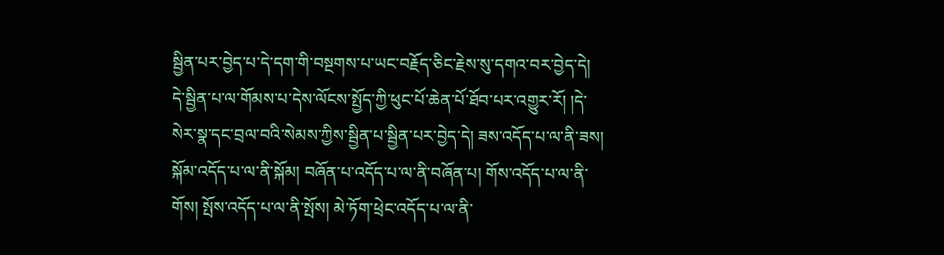སྦྱིན་པར་བྱེད་པ་དེ་དག་གི་བསྔགས་པ་ཡང་བརྗོད་ཅིང་རྗེས་སུ་དགའ་བར་བྱེད་དེ། དེ་སྦྱིན་པ་ལ་གོམས་པ་དེས་ལོངས་སྤྱོད་ཀྱི་ཕུང་པོ་ཆེན་པོ་ཐོབ་པར་འགྱུར་རོ། །དེ་སེར་སྣ་དང་བྲལ་བའི་སེམས་ཀྱིས་སྦྱིན་པ་སྦྱིན་པར་བྱེད་དེ། ཟས་འདོད་པ་ལ་ནི་ཟས། སྐོམ་འདོད་པ་ལ་ནི་སྐོམ། བཞོན་པ་འདོད་པ་ལ་ནི་བཞོན་པ། གོས་འདོད་པ་ལ་ནི་གོས། སྤོས་འདོད་པ་ལ་ནི་སྤོས། མེ་ཏོག་ཕྲེང་འདོད་པ་ལ་ནི་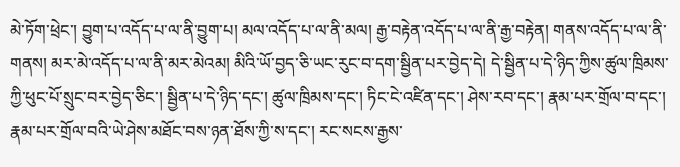མེ་ཏོག་ཕྲེང་། བྱུག་པ་འདོད་པ་ལ་ནི་བྱུག་པ། མལ་འདོད་པ་ལ་ནི་མལ། རྒྱ་བརྟེན་འདོད་པ་ལ་ནི་རྒྱ་བརྟེན། གནས་འདོད་པ་ལ་ནི་གནས། མར་མེ་འདོད་པ་ལ་ནི་མར་མེའམ། མིའི་ཡོ་བྱད་ཅི་ཡང་རུང་བ་དག་སྦྱིན་པར་བྱེད་དེ། དེ་སྦྱིན་པ་དེ་ཉིད་ཀྱིས་ཚུལ་ཁྲིམས་ཀྱི་ཕུང་པོ་སྲུང་བར་བྱེད་ཅིང་། སྦྱིན་པ་དེ་ཉིད་དང་། ཚུལ་ཁྲིམས་དང་། ཏིང་ངེ་འཛིན་དང་། ཤེས་རབ་དང་། རྣམ་པར་གྲོལ་བ་དང་། རྣམ་པར་གྲོལ་བའི་ཡེ་ཤེས་མཐོང་བས་ཉན་ཐོས་ཀྱི་ས་དང་། རང་སངས་རྒྱས་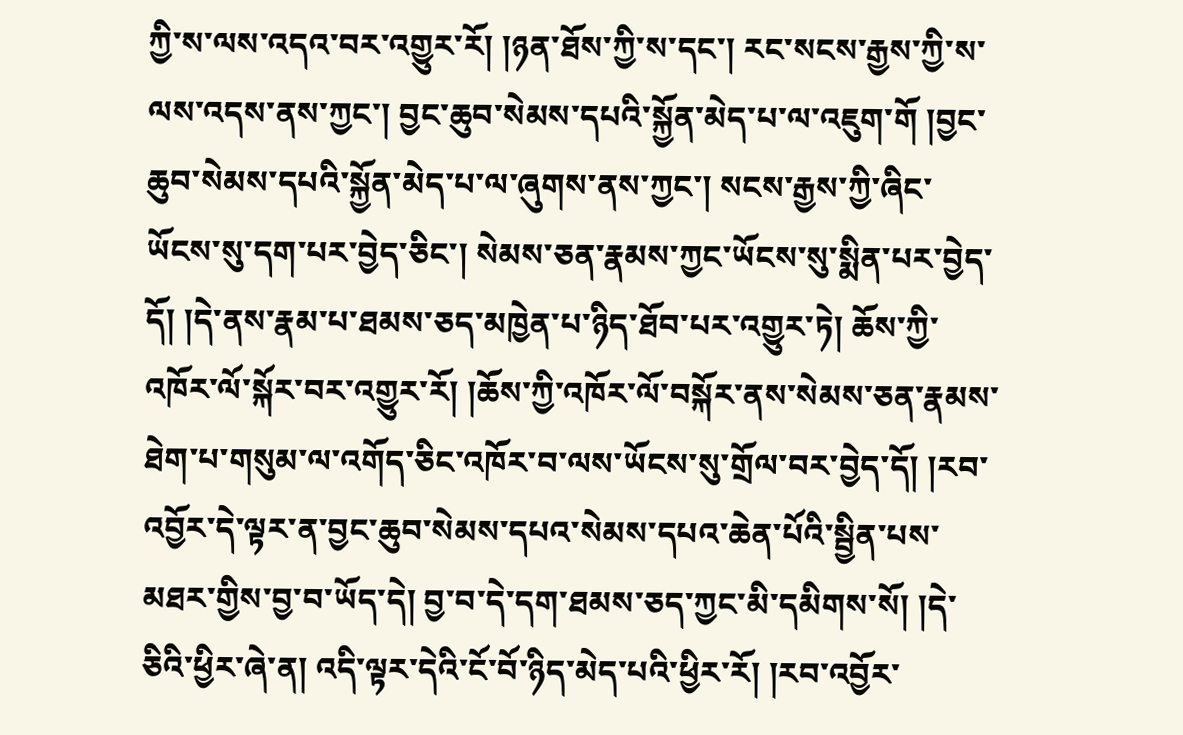ཀྱི་ས་ལས་འདའ་བར་འགྱུར་རོ། །ཉན་ཐོས་ཀྱི་ས་དང་། རང་སངས་རྒྱས་ཀྱི་ས་ལས་འདས་ནས་ཀྱང་། བྱང་ཆུབ་སེམས་དཔའི་སྐྱོན་མེད་པ་ལ་འཇུག་གོ །བྱང་ཆུབ་སེམས་དཔའི་སྐྱོན་མེད་པ་ལ་ཞུགས་ནས་ཀྱང་། སངས་རྒྱས་ཀྱི་ཞིང་ཡོངས་སུ་དག་པར་བྱེད་ཅིང་། སེམས་ཅན་རྣམས་ཀྱང་ཡོངས་སུ་སྨིན་པར་བྱེད་དོ། །དེ་ནས་རྣམ་པ་ཐམས་ཅད་མཁྱེན་པ་ཉིད་ཐོབ་པར་འགྱུར་ཏེ། ཆོས་ཀྱི་འཁོར་ལོ་སྐོར་བར་འགྱུར་རོ། །ཆོས་ཀྱི་འཁོར་ལོ་བསྐོར་ནས་སེམས་ཅན་རྣམས་ཐེག་པ་གསུམ་ལ་འགོད་ཅིང་འཁོར་བ་ལས་ཡོངས་སུ་གྲོལ་བར་བྱེད་དོ། །རབ་འབྱོར་དེ་ལྟར་ན་བྱང་ཆུབ་སེམས་དཔའ་སེམས་དཔའ་ཆེན་པོའི་སྦྱིན་པས་མཐར་གྱིས་བྱ་བ་ཡོད་དེ། བྱ་བ་དེ་དག་ཐམས་ཅད་ཀྱང་མི་དམིགས་སོ། །དེ་ཅིའི་ཕྱིར་ཞེ་ན། འདི་ལྟར་དེའི་ངོ་བོ་ཉིད་མེད་པའི་ཕྱིར་རོ། །རབ་འབྱོར་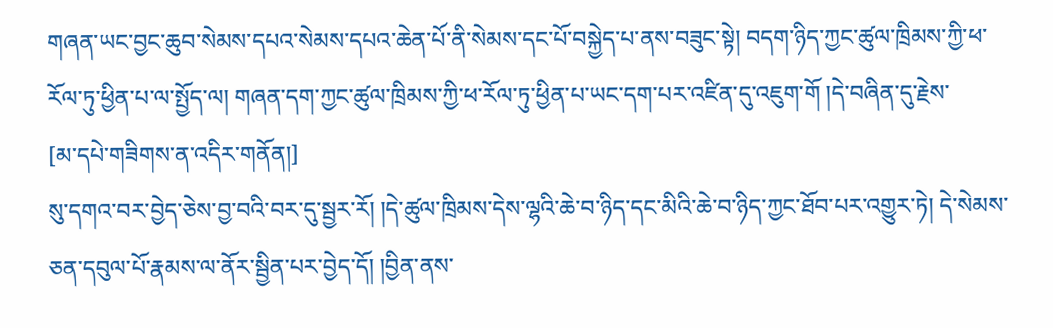གཞན་ཡང་བྱང་ཆུབ་སེམས་དཔའ་སེམས་དཔའ་ཆེན་པོ་ནི་སེམས་དང་པོ་བསྐྱེད་པ་ནས་བཟུང་སྟེ། བདག་ཉིད་ཀྱང་ཚུལ་ཁྲིམས་ཀྱི་ཕ་རོལ་ཏུ་ཕྱིན་པ་ལ་སྤྱོད་ལ། གཞན་དག་ཀྱང་ཚུལ་ཁྲིམས་ཀྱི་ཕ་རོལ་ཏུ་ཕྱིན་པ་ཡང་དག་པར་འཛིན་དུ་འཇུག་གོ །དེ་བཞིན་དུ་རྗེས་
[མ་དཔེ་གཟིགས་ན་འདིར་གནོན།]
སུ་དགའ་བར་བྱེད་ཅེས་བྱ་བའི་བར་དུ་སྦྱར་རོ། །དེ་ཚུལ་ཁྲིམས་དེས་ལྷའི་ཆེ་བ་ཉིད་དང་མིའི་ཆེ་བ་ཉིད་ཀྱང་ཐོབ་པར་འགྱུར་ཏེ། དེ་སེམས་ཅན་དབུལ་པོ་རྣམས་ལ་ནོར་སྦྱིན་པར་བྱེད་དོ། །བྱིན་ནས་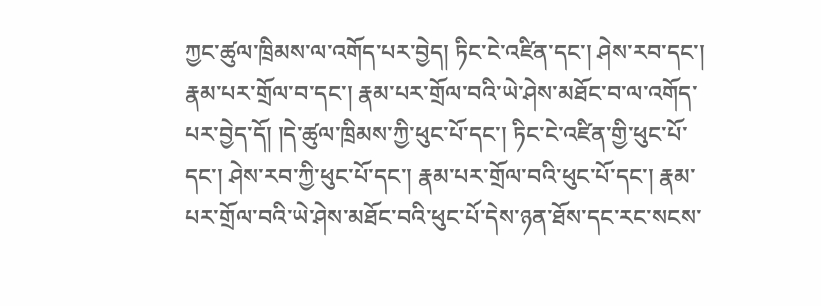ཀྱང་ཚུལ་ཁྲིམས་ལ་འགོད་པར་བྱེད། ཏིང་ངེ་འཛིན་དང་། ཤེས་རབ་དང་། རྣམ་པར་གྲོལ་བ་དང་། རྣམ་པར་གྲོལ་བའི་ཡེ་ཤེས་མཐོང་བ་ལ་འགོད་པར་བྱེད་དོ། །དེ་ཚུལ་ཁྲིམས་ཀྱི་ཕུང་པོ་དང་། ཏིང་ངེ་འཛིན་གྱི་ཕུང་པོ་དང་། ཤེས་རབ་ཀྱི་ཕུང་པོ་དང་། རྣམ་པར་གྲོལ་བའི་ཕུང་པོ་དང་། རྣམ་པར་གྲོལ་བའི་ཡེ་ཤེས་མཐོང་བའི་ཕུང་པོ་དེས་ཉན་ཐོས་དང་རང་སངས་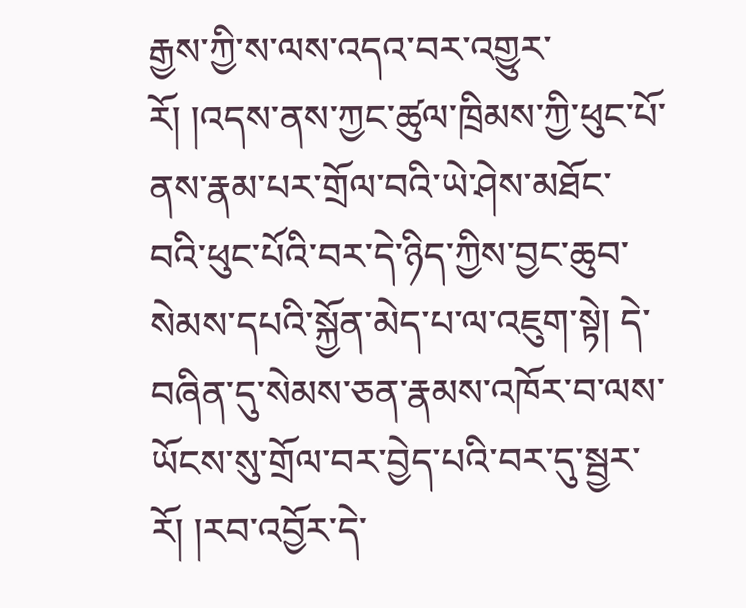རྒྱས་ཀྱི་ས་ལས་འདའ་བར་འགྱུར་རོ། །འདས་ནས་ཀྱང་ཚུལ་ཁྲིམས་ཀྱི་ཕུང་པོ་ནས་རྣམ་པར་གྲོལ་བའི་ཡེ་ཤེས་མཐོང་བའི་ཕུང་པོའི་བར་དེ་ཉིད་ཀྱིས་བྱང་ཆུབ་སེམས་དཔའི་སྐྱོན་མེད་པ་ལ་འཇུག་སྟེ། དེ་བཞིན་དུ་སེམས་ཅན་རྣམས་འཁོར་བ་ལས་ཡོངས་སུ་གྲོལ་བར་བྱེད་པའི་བར་དུ་སྦྱར་རོ། །རབ་འབྱོར་དེ་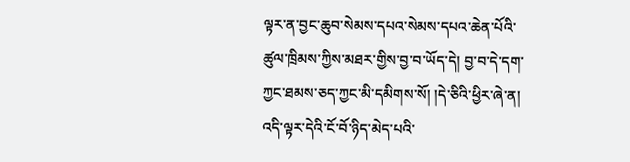ལྟར་ན་བྱང་ཆུབ་སེམས་དཔའ་སེམས་དཔའ་ཆེན་པོའི་ཚུལ་ཁྲིམས་ཀྱིས་མཐར་གྱིས་བྱ་བ་ཡོད་དེ། བྱ་བ་དེ་དག་ཀྱང་ཐམས་ཅད་ཀྱང་མི་དམིགས་སོ། །དེ་ཅིའི་ཕྱིར་ཞེ་ན། འདི་ལྟར་དེའི་ངོ་བོ་ཉིད་མེད་པའི་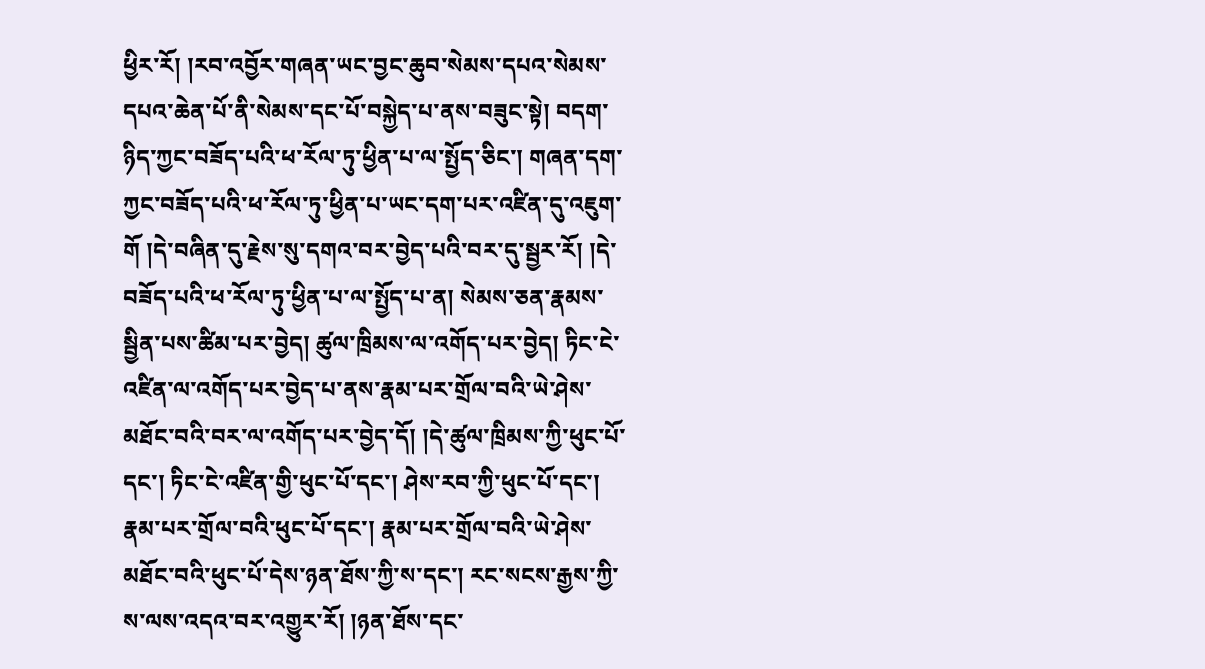ཕྱིར་རོ། །རབ་འབྱོར་གཞན་ཡང་བྱང་ཆུབ་སེམས་དཔའ་སེམས་དཔའ་ཆེན་པོ་ནི་སེམས་དང་པོ་བསྐྱེད་པ་ནས་བཟུང་སྟེ། བདག་ཉིད་ཀྱང་བཟོད་པའི་ཕ་རོལ་ཏུ་ཕྱིན་པ་ལ་སྤྱོད་ཅིང་། གཞན་དག་ཀྱང་བཟོད་པའི་ཕ་རོལ་ཏུ་ཕྱིན་པ་ཡང་དག་པར་འཛིན་དུ་འཇུག་གོ །དེ་བཞིན་དུ་རྗེས་སུ་དགའ་བར་བྱེད་པའི་བར་དུ་སྦྱར་རོ། །དེ་བཟོད་པའི་ཕ་རོལ་ཏུ་ཕྱིན་པ་ལ་སྤྱོད་པ་ན། སེམས་ཅན་རྣམས་སྦྱིན་པས་ཚིམ་པར་བྱེད། ཚུལ་ཁྲིམས་ལ་འགོད་པར་བྱེད། ཏིང་ངེ་འཛིན་ལ་འགོད་པར་བྱེད་པ་ནས་རྣམ་པར་གྲོལ་བའི་ཡེ་ཤེས་མཐོང་བའི་བར་ལ་འགོད་པར་བྱེད་དོ། །དེ་ཚུལ་ཁྲིམས་ཀྱི་ཕུང་པོ་དང་། ཏིང་ངེ་འཛིན་གྱི་ཕུང་པོ་དང་། ཤེས་རབ་ཀྱི་ཕུང་པོ་དང་། རྣམ་པར་གྲོལ་བའི་ཕུང་པོ་དང་། རྣམ་པར་གྲོལ་བའི་ཡེ་ཤེས་མཐོང་བའི་ཕུང་པོ་དེས་ཉན་ཐོས་ཀྱི་ས་དང་། རང་སངས་རྒྱས་ཀྱི་ས་ལས་འདའ་བར་འགྱུར་རོ། །ཉན་ཐོས་དང་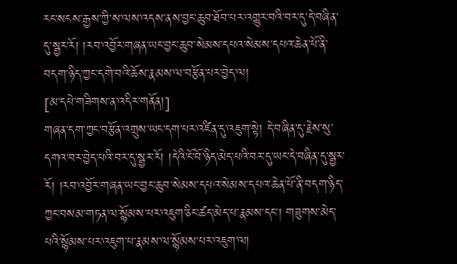རང་སངས་རྒྱས་ཀྱི་ས་ལས་འདས་ནས་བྱང་ཆུབ་ཐོབ་པར་འགྱུར་བའི་བར་དུ་དེ་བཞིན་དུ་སྦྱར་རོ། །རབ་འབྱོར་གཞན་ཡང་བྱང་ཆུབ་སེམས་དཔའ་སེམས་དཔའ་ཆེན་པོ་ནི་བདག་ཉིད་ཀྱང་དགེ་བའི་ཆོས་རྣམས་ལ་བརྩོན་པར་བྱེད་ལ།
[མ་དཔེ་གཟིགས་ན་འདིར་གནོན།]
གཞན་དག་ཀྱང་བརྩོན་འགྲུས་ཡང་དག་པར་འཛིན་དུ་འཇུག་སྟེ། དེ་བཞིན་དུ་རྗེས་སུ་དགའ་བར་བྱེད་པའི་བར་དུ་སྦྱར་རོ། །དེའི་ངོ་བོ་ཉིད་མེད་པའི་བར་དུ་ཡང་དེ་བཞིན་དུ་སྦྱར་རོ། །རབ་འབྱོར་གཞན་ཡང་བྱང་ཆུབ་སེམས་དཔའ་སེམས་དཔའ་ཆེན་པོ་ནི་བདག་ཉིད་ཀྱང་བསམ་གཏན་ལ་སྙོམས་པར་འཇུག་ཅིང་ཚད་མེད་པ་རྣམས་དང་། གཟུགས་མེད་པའི་སྙོམས་པར་འཇུག་པ་རྣམས་ལ་སྙོམས་པར་འཇུག་ལ།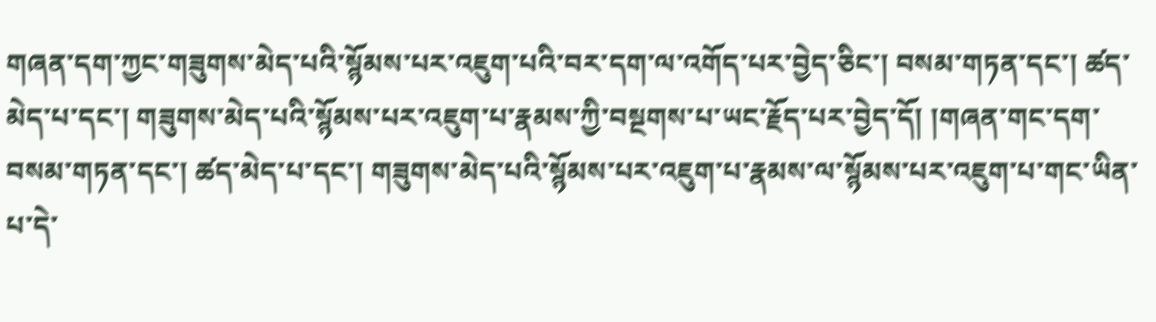གཞན་དག་ཀྱང་གཟུགས་མེད་པའི་སྙོམས་པར་འཇུག་པའི་བར་དག་ལ་འགོད་པར་བྱེད་ཅིང་། བསམ་གཏན་དང་། ཚད་མེད་པ་དང་། གཟུགས་མེད་པའི་སྙོམས་པར་འཇུག་པ་རྣམས་ཀྱི་བསྔགས་པ་ཡང་རྗོད་པར་བྱེད་དོ། །གཞན་གང་དག་བསམ་གཏན་དང་། ཚད་མེད་པ་དང་། གཟུགས་མེད་པའི་སྙོམས་པར་འཇུག་པ་རྣམས་ལ་སྙོམས་པར་འཇུག་པ་གང་ཡིན་པ་དེ་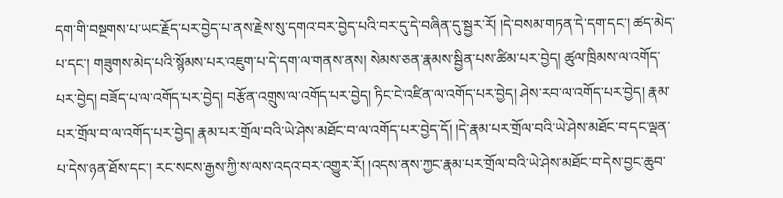དག་གི་བསྔགས་པ་ཡང་རྗོད་པར་བྱེད་པ་ནས་རྗེས་སུ་དགའ་བར་བྱེད་པའི་བར་དུ་དེ་བཞིན་དུ་སྦྱར་རོ། །དེ་བསམ་གཏན་དེ་དག་དང་། ཚད་མེད་པ་དང་། གཟུགས་མེད་པའི་སྙོམས་པར་འཇུག་པ་དེ་དག་ལ་གནས་ནས། སེམས་ཅན་རྣམས་སྦྱིན་པས་ཚིམ་པར་བྱེད། ཚུལ་ཁྲིམས་ལ་འགོད་པར་བྱེད། བཟོད་པ་ལ་འགོད་པར་བྱེད། བརྩོན་འགྲུས་ལ་འགོད་པར་བྱེད། ཏིང་ངེ་འཛིན་ལ་འགོད་པར་བྱེད། ཤེས་རབ་ལ་འགོད་པར་བྱེད། རྣམ་པར་གྲོལ་བ་ལ་འགོད་པར་བྱེད། རྣམ་པར་གྲོལ་བའི་ཡེ་ཤེས་མཐོང་བ་ལ་འགོད་པར་བྱེད་དོ། །དེ་རྣམ་པར་གྲོལ་བའི་ཡེ་ཤེས་མཐོང་བ་དང་ལྡན་པ་དེས་ཉན་ཐོས་དང་། རང་སངས་རྒྱས་ཀྱི་ས་ལས་འདའ་བར་འགྱུར་རོ། །འདས་ནས་ཀྱང་རྣམ་པར་གྲོལ་བའི་ཡེ་ཤེས་མཐོང་བ་དེས་བྱང་ཆུབ་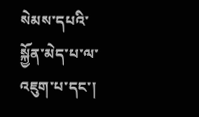སེམས་དཔའི་སྐྱོན་མེད་པ་ལ་འཇུག་པ་དང་།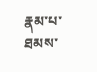རྣམ་པ་ཐམས་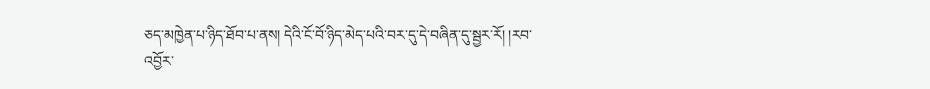ཅད་མཁྱེན་པ་ཉིད་ཐོབ་པ་ནས། དེའི་ངོ་བོ་ཉིད་མེད་པའི་བར་དུ་དེ་བཞིན་དུ་སྦྱར་རོ། །རབ་འབྱོར་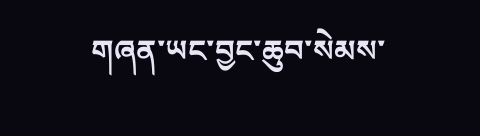གཞན་ཡང་བྱང་ཆུབ་སེམས་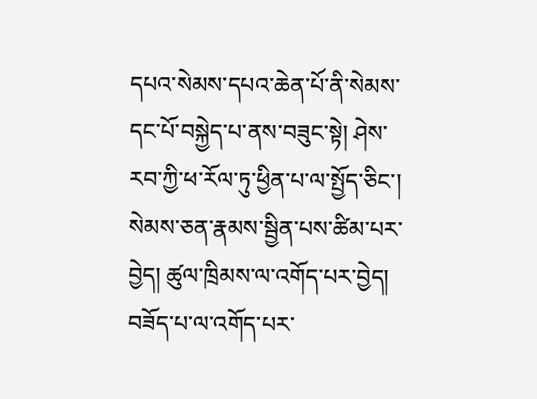དཔའ་སེམས་དཔའ་ཆེན་པོ་ནི་སེམས་དང་པོ་བསྐྱེད་པ་ནས་བཟུང་སྟེ། ཤེས་རབ་ཀྱི་ཕ་རོལ་ཏུ་ཕྱིན་པ་ལ་སྤྱོད་ཅིང་། སེམས་ཅན་རྣམས་སྦྱིན་པས་ཚིམ་པར་བྱེད། ཚུལ་ཁྲིམས་ལ་འགོད་པར་བྱེད། བཟོད་པ་ལ་འགོད་པར་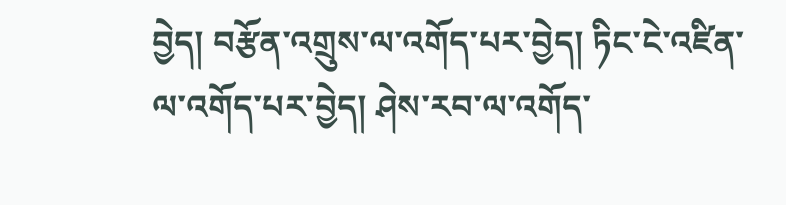བྱེད། བརྩོན་འགྲུས་ལ་འགོད་པར་བྱེད། ཏིང་ངེ་འཛིན་ལ་འགོད་པར་བྱེད། ཤེས་རབ་ལ་འགོད་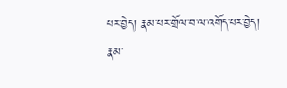པར་བྱེད། རྣམ་པར་གྲོལ་བ་ལ་འགོད་པར་བྱེད། རྣམ་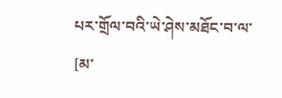པར་གྲོལ་བའི་ཡེ་ཤེས་མཐོང་བ་ལ་
[མ་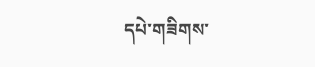དཔེ་གཟིགས་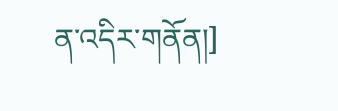ན་འདིར་གནོན།]